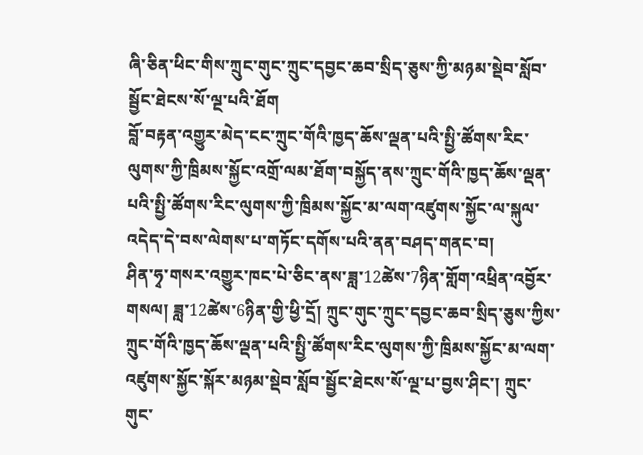ཞི་ཅིན་ཕིང་གིས་ཀྲུང་གུང་ཀྲུང་དབྱང་ཆབ་སྲིད་ཅུས་ཀྱི་མཉམ་སྡེབ་སློབ་སྦྱོང་ཐེངས་སོ་ལྔ་པའི་ཐོག
བློ་བརྟན་འགྱུར་མེད་ངང་ཀྲུང་གོའི་ཁྱད་ཆོས་ལྡན་པའི་སྤྱི་ཚོགས་རིང་ལུགས་ཀྱི་ཁྲིམས་སྐྱོང་འགྲོ་ལམ་ཐོག་བསྐྱོད་ནས་ཀྲུང་གོའི་ཁྱད་ཆོས་ལྡན་པའི་སྤྱི་ཚོགས་རིང་ལུགས་ཀྱི་ཁྲིམས་སྐྱོང་མ་ལག་འཛུགས་སྐྱོང་ལ་སྐུལ་འདེད་དེ་བས་ལེགས་པ་གཏོང་དགོས་པའི་ནན་བཤད་གནང་བ།
ཤིན་ཧྭ་གསར་འགྱུར་ཁང་པེ་ཅིང་ནས་ཟླ་12ཚེས་7ཉིན་གློག་འཕྲིན་འབྱོར་གསལ། ཟླ་12ཚེས་6ཉིན་གྱི་ཕྱི་དྲོ། ཀྲུང་གུང་ཀྲུང་དབྱང་ཆབ་སྲིད་ཅུས་ཀྱིས་ཀྲུང་གོའི་ཁྱད་ཆོས་ལྡན་པའི་སྤྱི་ཚོགས་རིང་ལུགས་ཀྱི་ཁྲིམས་སྐྱོང་མ་ལག་འཛུགས་སྐྱོང་སྐོར་མཉམ་སྡེབ་སློབ་སྦྱོང་ཐེངས་སོ་ལྔ་པ་བྱས་ཤིང་། ཀྲུང་གུང་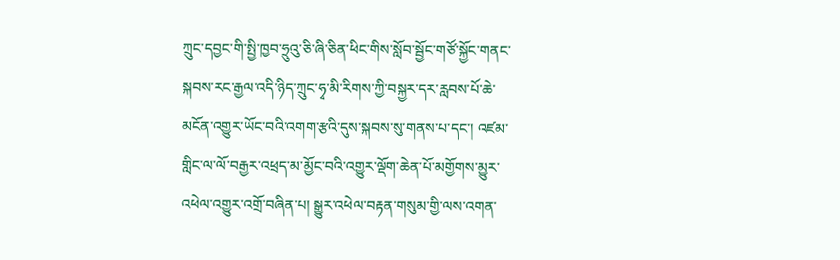ཀྲུང་དབྱང་གི་སྤྱི་ཁྱབ་ཧྲུའུ་ཅི་ཞི་ཅིན་ཕིང་གིས་སློབ་སྦྱོང་གཙོ་སྐྱོང་གནང་སྐབས་རང་རྒྱལ་འདི་ཉིད་ཀྲུང་ཧྭ་མི་རིགས་ཀྱི་བསྐྱར་དར་རླབས་པོ་ཆེ་མངོན་འགྱུར་ཡོང་བའི་འགག་རྩའི་དུས་སྐབས་སུ་གནས་པ་དང་། འཛམ་གླིང་ལ་ལོ་བརྒྱར་འཕྲད་མ་མྱོང་བའི་འགྱུར་ལྡོག་ཆེན་པོ་མགྱོགས་མྱུར་འཕེལ་འགྱུར་འགྲོ་བཞིན་པ། སྒྱུར་འཕེལ་བརྟན་གསུམ་གྱི་ལས་འགན་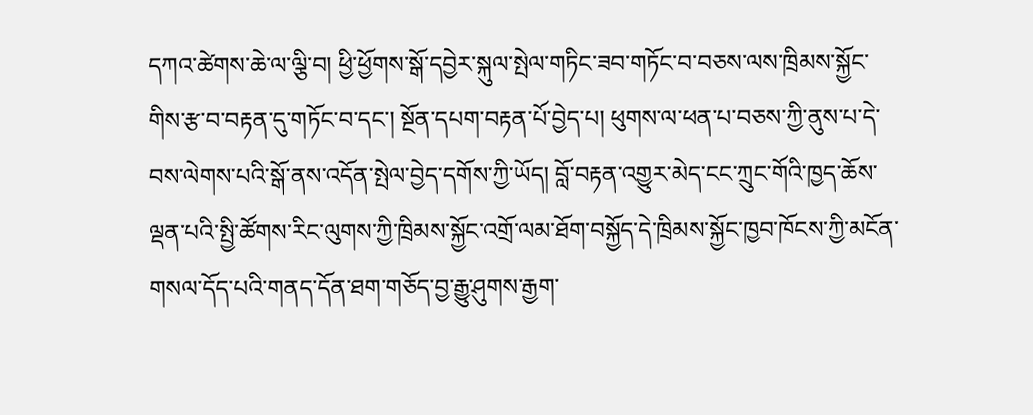དཀའ་ཚེགས་ཆེ་ལ་ལྕི་བ། ཕྱི་ཕྱོགས་སྒོ་དབྱེར་སྐུལ་སྤེལ་གཏིང་ཟབ་གཏོང་བ་བཅས་ལས་ཁྲིམས་སྐྱོང་གིས་རྩ་བ་བརྟན་དུ་གཏོང་བ་དང་། སྔོན་དཔག་བརྟན་པོ་བྱེད་པ། ཕུགས་ལ་ཕན་པ་བཅས་ཀྱི་ནུས་པ་དེ་བས་ལེགས་པའི་སྒོ་ནས་འདོན་སྤེལ་བྱེད་དགོས་ཀྱི་ཡོད། བློ་བརྟན་འགྱུར་མེད་ངང་ཀྲུང་གོའི་ཁྱད་ཆོས་ལྡན་པའི་སྤྱི་ཚོགས་རིང་ལུགས་ཀྱི་ཁྲིམས་སྐྱོང་འགྲོ་ལམ་ཐོག་བསྐྱོད་དེ་ཁྲིམས་སྐྱོང་ཁྱབ་ཁོངས་ཀྱི་མངོན་གསལ་དོད་པའི་གནད་དོན་ཐག་གཅོད་བྱ་རྒྱུ་ཤུགས་རྒྱག་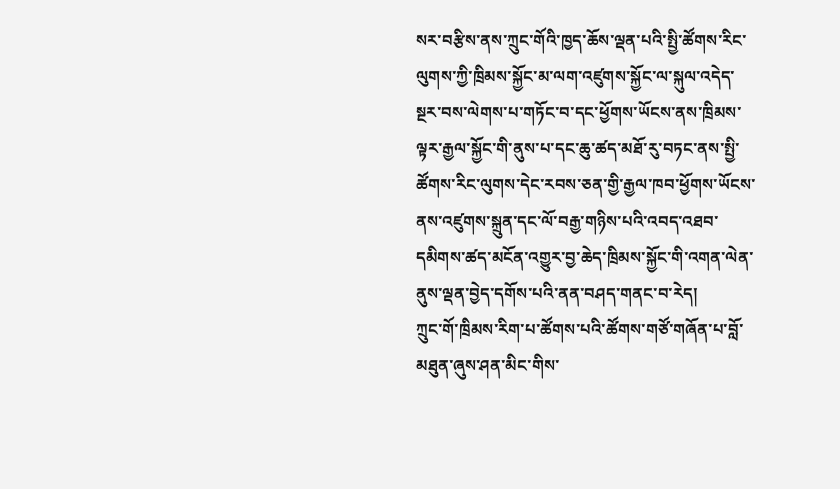སར་བརྩིས་ནས་ཀྲུང་གོའི་ཁྱད་ཆོས་ལྡན་པའི་སྤྱི་ཚོགས་རིང་ལུགས་ཀྱི་ཁྲིམས་སྐྱོང་མ་ལག་འཛུགས་སྐྱོང་ལ་སྐུལ་འདེད་སྔར་བས་ལེགས་པ་གཏོང་བ་དང་ཕྱོགས་ཡོངས་ནས་ཁྲིམས་ལྟར་རྒྱལ་སྐྱོང་གི་ནུས་པ་དང་ཆུ་ཚད་མཐོ་རུ་བཏང་ནས་སྤྱི་ཚོགས་རིང་ལུགས་དེང་རབས་ཅན་གྱི་རྒྱལ་ཁབ་ཕྱོགས་ཡོངས་ནས་འཛུགས་སྐྲུན་དང་ལོ་བརྒྱ་གཉིས་པའི་འབད་འཐབ་དམིགས་ཚད་མངོན་འགྱུར་བྱ་ཆེད་ཁྲིམས་སྐྱོང་གི་འགན་ལེན་ནུས་ལྡན་བྱེད་དགོས་པའི་ནན་བཤད་གནང་བ་རེད།
ཀྲུང་གོ་ཁྲིམས་རིག་པ་ཚོགས་པའི་ཚོགས་གཙོ་གཞོན་པ་བློ་མཐུན་ཞུས་ཤན་མིང་གིས་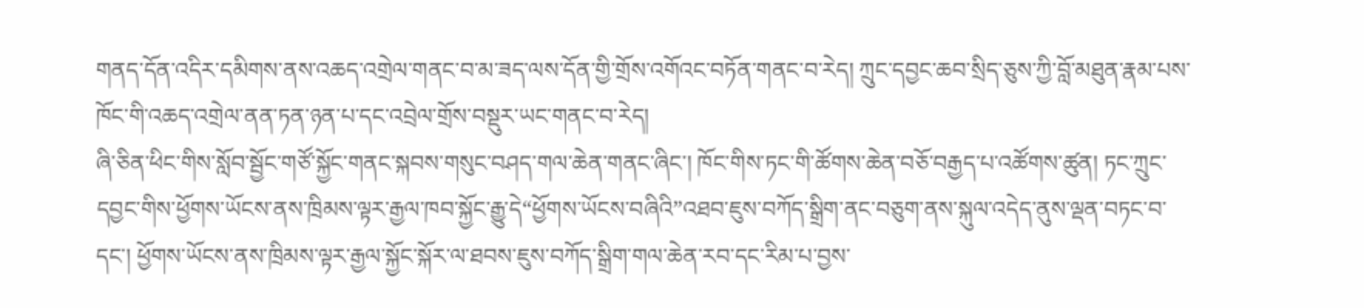གནད་དོན་འདིར་དམིགས་ནས་འཆད་འགྲེལ་གནང་བ་མ་ཟད་ལས་དོན་གྱི་གྲོས་འགོའང་བཏོན་གནང་བ་རེད། ཀྲུང་དབྱང་ཆབ་སྲིད་ཅུས་ཀྱི་བློ་མཐུན་རྣམ་པས་ཁོང་གི་འཆད་འགྲེལ་ནན་ཏན་ཉན་པ་དང་འབྲེལ་གྲོས་བསྡུར་ཡང་གནང་བ་རེད།
ཞི་ཅིན་ཕིང་གིས་སློབ་སྦྱོང་གཙོ་སྐྱོང་གནང་སྐབས་གསུང་བཤད་གལ་ཆེན་གནང་ཞིང་། ཁོང་གིས་ཏང་གི་ཚོགས་ཆེན་བཅོ་བརྒྱད་པ་འཚོགས་ཚུན། ཏང་ཀྲུང་དབྱང་གིས་ཕྱོགས་ཡོངས་ནས་ཁྲིམས་ལྟར་རྒྱལ་ཁབ་སྐྱོང་རྒྱུ་དེ“ཕྱོགས་ཡོངས་བཞིའི”འཐབ་ཇུས་བཀོད་སྒྲིག་ནང་བཅུག་ནས་སྐུལ་འདེད་ནུས་ལྡན་བཏང་བ་དང་། ཕྱོགས་ཡོངས་ནས་ཁྲིམས་ལྟར་རྒྱལ་སྐྱོང་སྐོར་ལ་ཐབས་ཇུས་བཀོད་སྒྲིག་གལ་ཆེན་རབ་དང་རིམ་པ་བྱས་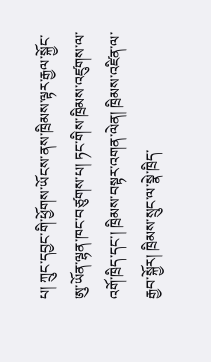པ། ཀྲུང་དབྱང་གི་ཕྱོགས་ཡོངས་ནས་ཁྲིམས་ལྟར་རྒྱལ་སྐྱོང་ཨུ་ཡོན་ལྷན་ཁང་བཙུགས་པ། ཏང་གིས་ཁྲིམས་འཛུགས་ལ་འགོ་ཁྲིད་དང་། ཁྲིམས་བསྟར་འགན་ལེན། ཁྲིམས་འཛིན་ལ་རྒྱབ་སྐྱོར། ཁྲིམས་སྲུང་ལ་སྣེ་ཁྲིད་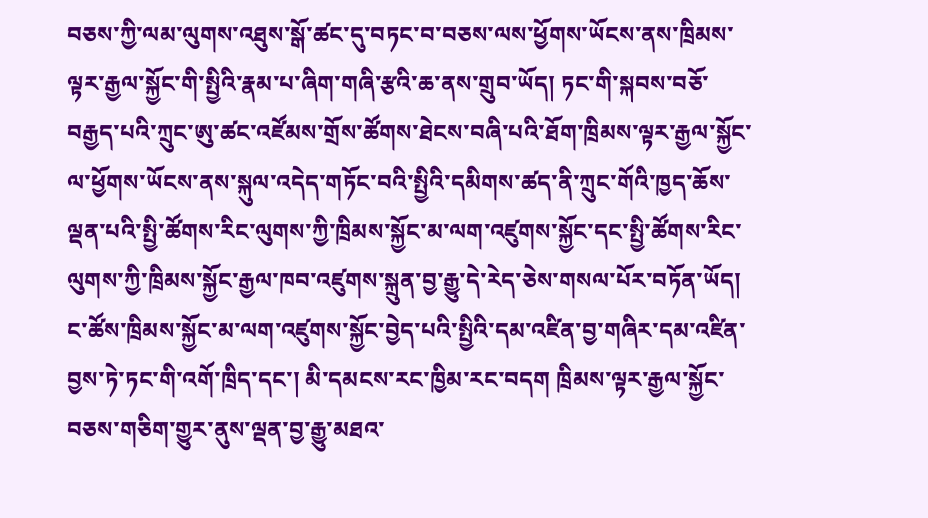བཅས་ཀྱི་ལམ་ལུགས་འཐུས་སྒོ་ཚང་དུ་བཏང་བ་བཅས་ལས་ཕྱོགས་ཡོངས་ནས་ཁྲིམས་ལྟར་རྒྱལ་སྐྱོང་གི་སྤྱིའི་རྣམ་པ་ཞིག་གཞི་རྩའི་ཆ་ནས་གྲུབ་ཡོད། ཏང་གི་སྐབས་བཅོ་བརྒྱད་པའི་ཀྲུང་ཨུ་ཚང་འཛོམས་གྲོས་ཚོགས་ཐེངས་བཞི་པའི་ཐོག་ཁྲིམས་ལྟར་རྒྱལ་སྐྱོང་ལ་ཕྱོགས་ཡོངས་ནས་སྐུལ་འདེད་གཏོང་བའི་སྤྱིའི་དམིགས་ཚད་ནི་ཀྲུང་གོའི་ཁྱད་ཆོས་ལྡན་པའི་སྤྱི་ཚོགས་རིང་ལུགས་ཀྱི་ཁྲིམས་སྐྱོང་མ་ལག་འཛུགས་སྐྱོང་དང་སྤྱི་ཚོགས་རིང་ལུགས་ཀྱི་ཁྲིམས་སྐྱོང་རྒྱལ་ཁབ་འཛུགས་སྐྲུན་བྱ་རྒྱུ་དེ་རེད་ཅེས་གསལ་པོར་བཏོན་ཡོད། ང་ཚོས་ཁྲིམས་སྐྱོང་མ་ལག་འཛུགས་སྐྱོང་བྱེད་པའི་སྤྱིའི་དམ་འཛིན་བྱ་གཞིར་དམ་འཛིན་བྱས་ཏེ་ཏང་གི་འགོ་ཁྲིད་དང་། མི་དམངས་རང་ཁྱིམ་རང་བདག ཁྲིམས་ལྟར་རྒྱལ་སྐྱོང་བཅས་གཅིག་གྱུར་ནུས་ལྡན་བྱ་རྒྱུ་མཐའ་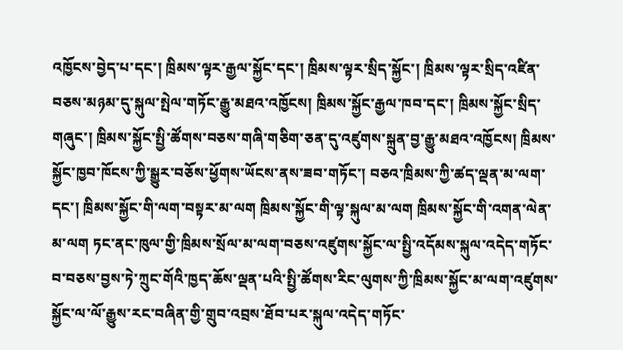འཁྱོངས་བྱེད་པ་དང་། ཁྲིམས་ལྟར་རྒྱལ་སྐྱོང་དང་། ཁྲིམས་ལྟར་སྲིད་སྐྱོང་། ཁྲིམས་ལྟར་སྲིད་འཛིན་བཅས་མཉམ་དུ་སྐུལ་སྤེལ་གཏོང་རྒྱུ་མཐའ་འཁྱོངས། ཁྲིམས་སྐྱོང་རྒྱལ་ཁབ་དང་། ཁྲིམས་སྐྱོང་སྲིད་གཞུང་། ཁྲིམས་སྐྱོང་སྤྱི་ཚོགས་བཅས་གཞི་གཅིག་ཅན་དུ་འཛུགས་སྐྲུན་བྱ་རྒྱུ་མཐའ་འཁྱོངས། ཁྲིམས་སྐྱོང་ཁྱབ་ཁོངས་ཀྱི་སྒྱུར་བཅོས་ཕྱོགས་ཡོངས་ནས་ཟབ་གཏོང་། བཅའ་ཁྲིམས་ཀྱི་ཚད་ལྡན་མ་ལག་དང་། ཁྲིམས་སྐྱོང་གི་ལག་བསྟར་མ་ལག ཁྲིམས་སྐྱོང་གི་ལྟ་སྐུལ་མ་ལག ཁྲིམས་སྐྱོང་གི་འགན་ལེན་མ་ལག ཏང་ནང་ཁུལ་གྱི་ཁྲིམས་སྲོལ་མ་ལག་བཅས་འཛུགས་སྐྱོང་ལ་སྤྱི་འདོམས་སྐུལ་འདེད་གཏོང་བ་བཅས་བྱས་ཏེ་ཀྲུང་གོའི་ཁྱད་ཆོས་ལྡན་པའི་སྤྱི་ཚོགས་རིང་ལུགས་ཀྱི་ཁྲིམས་སྐྱོང་མ་ལག་འཛུགས་སྐྱོང་ལ་ལོ་རྒྱུས་རང་བཞིན་གྱི་གྲུབ་འབྲས་ཐོབ་པར་སྐུལ་འདེད་གཏོང་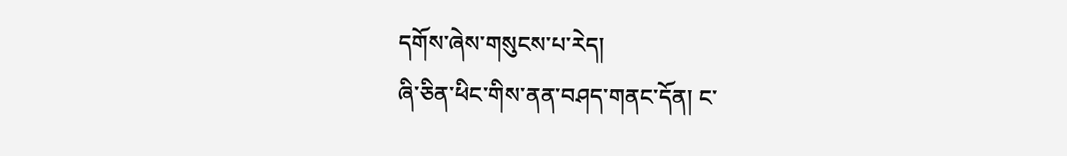དགོས་ཞེས་གསུངས་པ་རེད།
ཞི་ཅིན་ཕིང་གིས་ནན་བཤད་གནང་དོན། ང་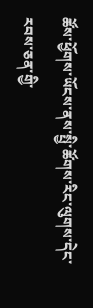ཚོས་ཕྱོགས་ཡོངས་ནས་སྤྱི་ཚོགས་རིང་ལུགས་དེང་རབས་ཅན་གྱི་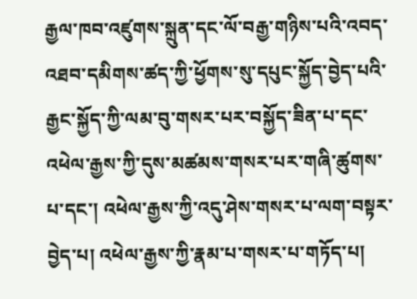རྒྱལ་ཁབ་འཛུགས་སྐྲུན་དང་ལོ་བརྒྱ་གཉིས་པའི་འབད་འཐབ་དམིགས་ཚད་ཀྱི་ཕྱོགས་སུ་དཔུང་སྐྱོད་བྱེད་པའི་རྒྱང་སྐྱོད་ཀྱི་ལམ་བུ་གསར་པར་བསྐྱོད་ཟིན་པ་དང་འཕེལ་རྒྱས་ཀྱི་དུས་མཚམས་གསར་པར་གཞི་ཚུགས་པ་དང་། འཕེལ་རྒྱས་ཀྱི་འདུ་ཤེས་གསར་པ་ལག་བསྟར་བྱེད་པ། འཕེལ་རྒྱས་ཀྱི་རྣམ་པ་གསར་པ་གཏོད་པ།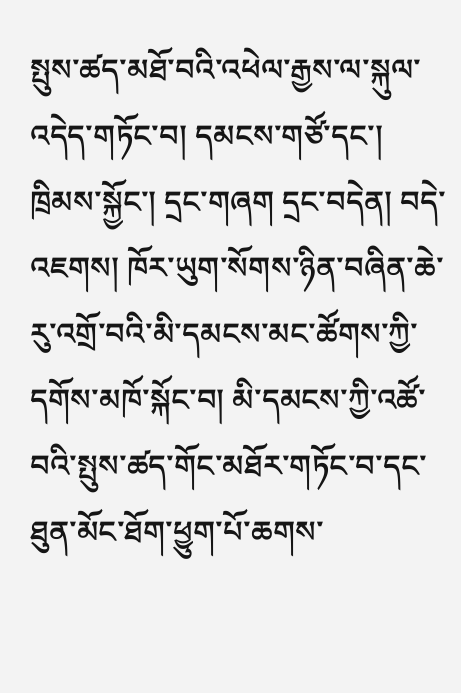སྤུས་ཚད་མཐོ་བའི་འཕེལ་རྒྱས་ལ་སྐུལ་འདེད་གཏོང་བ། དམངས་གཙོ་དང་། ཁྲིམས་སྐྱོང་། དྲང་གཞག དྲང་བདེན། བདེ་འཇགས། ཁོར་ཡུག་སོགས་ཉིན་བཞིན་ཆེ་རུ་འགྲོ་བའི་མི་དམངས་མང་ཚོགས་ཀྱི་དགོས་མཁོ་སྐོང་བ། མི་དམངས་ཀྱི་འཚོ་བའི་སྤུས་ཚད་གོང་མཐོར་གཏོང་བ་དང་ཐུན་མོང་ཐོག་ཕྱུག་པོ་ཆགས་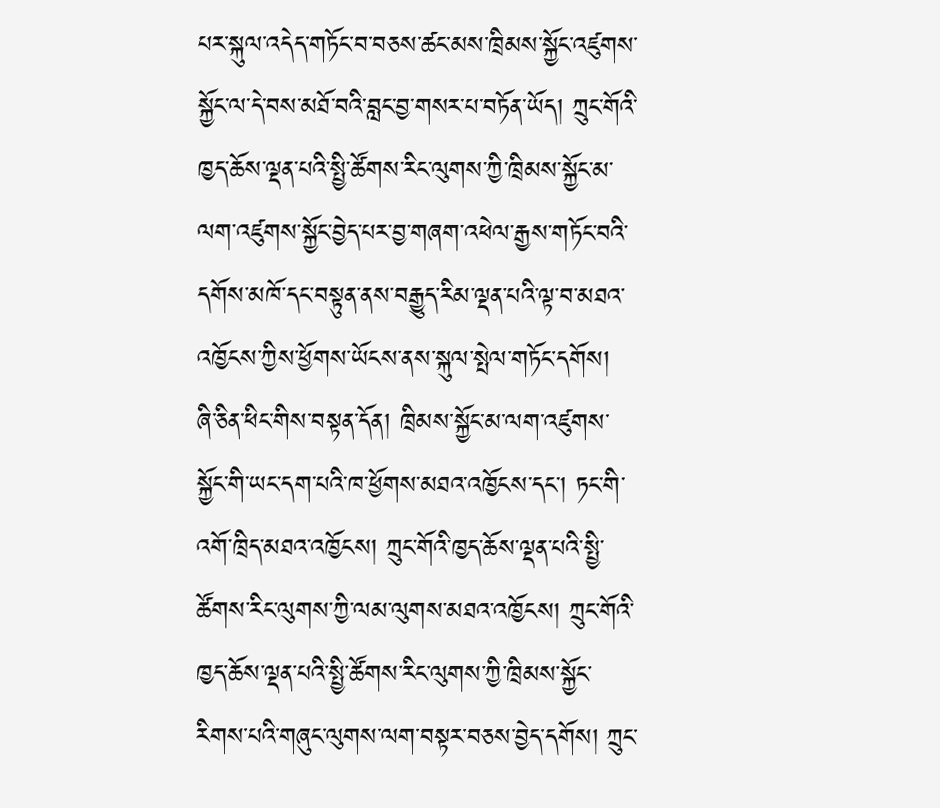པར་སྐུལ་འདེད་གཏོང་བ་བཅས་ཚང་མས་ཁྲིམས་སྐྱོང་འཛུགས་སྐྱོང་ལ་དེ་བས་མཐོ་བའི་བླང་བྱ་གསར་པ་བཏོན་ཡོད། ཀྲུང་གོའི་ཁྱད་ཆོས་ལྡན་པའི་སྤྱི་ཚོགས་རིང་ལུགས་ཀྱི་ཁྲིམས་སྐྱོང་མ་ལག་འཛུགས་སྐྱོང་བྱེད་པར་བྱ་གཞག་འཕེལ་རྒྱས་གཏོང་བའི་དགོས་མཁོ་དང་བསྟུན་ནས་བརྒྱུད་རིམ་ལྡན་པའི་ལྟ་བ་མཐའ་འཁྱོངས་ཀྱིས་ཕྱོགས་ཡོངས་ནས་སྐུལ་སྤེལ་གཏོང་དགོས།
ཞི་ཅིན་ཕིང་གིས་བསྟན་དོན། ཁྲིམས་སྐྱོང་མ་ལག་འཛུགས་སྐྱོང་གི་ཡང་དག་པའི་ཁ་ཕྱོགས་མཐའ་འཁྱོངས་དང་། ཏང་གི་འགོ་ཁྲིད་མཐའ་འཁྱོངས། ཀྲུང་གོའི་ཁྱད་ཆོས་ལྡན་པའི་སྤྱི་ཚོགས་རིང་ལུགས་ཀྱི་ལམ་ལུགས་མཐའ་འཁྱོངས། ཀྲུང་གོའི་ཁྱད་ཆོས་ལྡན་པའི་སྤྱི་ཚོགས་རིང་ལུགས་ཀྱི་ཁྲིམས་སྐྱོང་རིགས་པའི་གཞུང་ལུགས་ལག་བསྟར་བཅས་བྱེད་དགོས། ཀྲུང་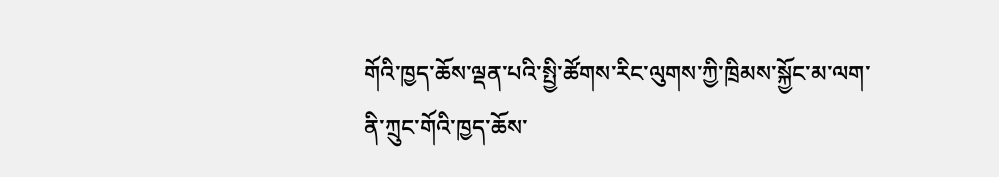གོའི་ཁྱད་ཆོས་ལྡན་པའི་སྤྱི་ཚོགས་རིང་ལུགས་ཀྱི་ཁྲིམས་སྐྱོང་མ་ལག་ནི་ཀྲུང་གོའི་ཁྱད་ཆོས་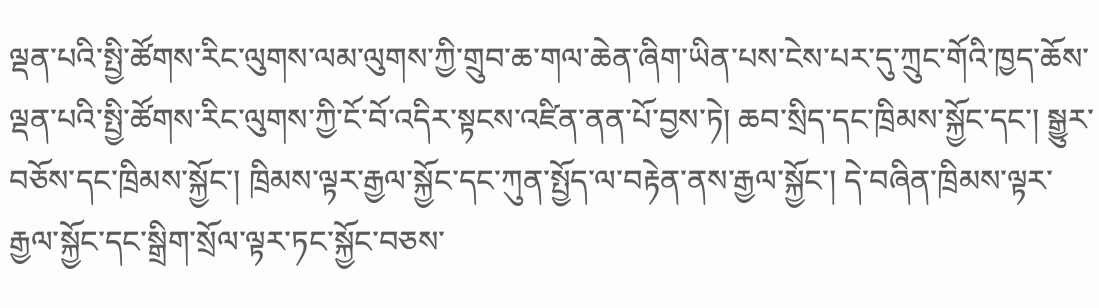ལྡན་པའི་སྤྱི་ཚོགས་རིང་ལུགས་ལམ་ལུགས་ཀྱི་གྲུབ་ཆ་གལ་ཆེན་ཞིག་ཡིན་པས་ངེས་པར་དུ་ཀྲུང་གོའི་ཁྱད་ཆོས་ལྡན་པའི་སྤྱི་ཚོགས་རིང་ལུགས་ཀྱི་ངོ་བོ་འདིར་སྟངས་འཛིན་ནན་པོ་བྱས་ཏེ། ཆབ་སྲིད་དང་ཁྲིམས་སྐྱོང་དང་། སྒྱུར་བཅོས་དང་ཁྲིམས་སྐྱོང་། ཁྲིམས་ལྟར་རྒྱལ་སྐྱོང་དང་ཀུན་སྤྱོད་ལ་བརྟེན་ནས་རྒྱལ་སྐྱོང་། དེ་བཞིན་ཁྲིམས་ལྟར་རྒྱལ་སྐྱོང་དང་སྒྲིག་སྲོལ་ལྟར་ཏང་སྐྱོང་བཅས་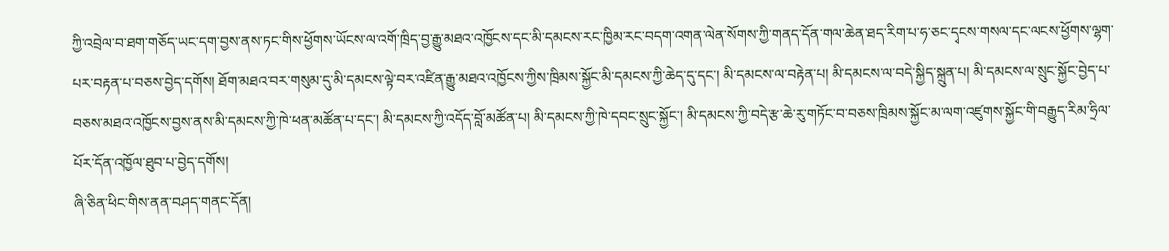ཀྱི་འབྲེལ་བ་ཐག་གཅོད་ཡང་དག་བྱས་ནས་ཏང་གིས་ཕྱོགས་ཡོངས་ལ་འགོ་ཁྲིད་བྱ་རྒྱུ་མཐའ་འཁྱོངས་དང་མི་དམངས་རང་ཁྱིམ་རང་བདག་འགན་ལེན་སོགས་ཀྱི་གནད་དོན་གལ་ཆེན་ཐད་རིག་པ་ཧ་ཅང་དྭངས་གསལ་དང་ལངས་ཕྱོགས་ལྷག་པར་བརྟན་པ་བཅས་བྱེད་དགོས། ཐོག་མཐའ་བར་གསུམ་དུ་མི་དམངས་ལྟེ་བར་འཛིན་རྒྱུ་མཐའ་འཁྱོངས་ཀྱིས་ཁྲིམས་སྐྱོང་མི་དམངས་ཀྱི་ཆེད་དུ་དང་། མི་དམངས་ལ་བརྟེན་པ། མི་དམངས་ལ་བདེ་སྐྱིད་སྐྲུན་པ། མི་དམངས་ལ་སྲུང་སྐྱོང་བྱེད་པ་བཅས་མཐའ་འཁྱོངས་བྱས་ནས་མི་དམངས་ཀྱི་ཁེ་ཕན་མཚོན་པ་དང་། མི་དམངས་ཀྱི་འདོད་བློ་མཚོན་པ། མི་དམངས་ཀྱི་ཁེ་དབང་སྲུང་སྐྱོང་། མི་དམངས་ཀྱི་བདེ་རྩ་ཆེ་རུ་གཏོང་བ་བཅས་ཁྲིམས་སྐྱོང་མ་ལག་འཛུགས་སྐྱོང་གི་བརྒྱུད་རིམ་ཧྲིལ་པོར་དོན་འཁྱོལ་ཐུབ་པ་བྱེད་དགོས།
ཞི་ཅིན་ཕིང་གིས་ནན་བཤད་གནང་དོན།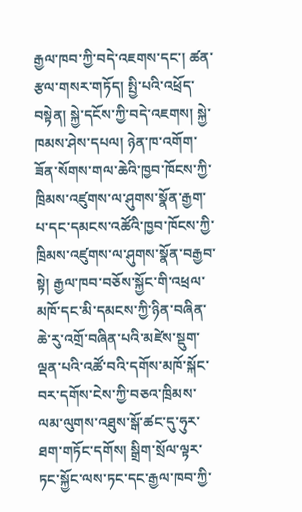རྒྱལ་ཁབ་ཀྱི་བདེ་འཇགས་དང་། ཚན་རྩལ་གསར་གཏོད། སྤྱི་པའི་འཕྲོད་བསྟེན། སྐྱེ་དངོས་ཀྱི་བདེ་འཇགས། སྐྱེ་ཁམས་ཤེས་དཔལ། ཉེན་ཁ་འགོག་ཟོན་སོགས་གལ་ཆེའི་ཁྱབ་ཁོངས་ཀྱི་ཁྲིམས་འཛུགས་ལ་ཤུགས་སྣོན་རྒྱག་པ་དང་དམངས་འཚོའི་ཁྱབ་ཁོངས་ཀྱི་ཁྲིམས་འཛུགས་ལ་ཤུགས་སྣོན་བརྒྱབ་སྟེ། རྒྱལ་ཁབ་བཅོས་སྐྱོང་གི་འཕྲལ་མཁོ་དང་མི་དམངས་ཀྱི་ཉིན་བཞིན་ཆེ་རུ་འགྲོ་བཞིན་པའི་མཛེས་སྡུག་ལྡན་པའི་འཚོ་བའི་དགོས་མཁོ་སྐོང་བར་དགོས་ངེས་ཀྱི་བཅའ་ཁྲིམས་ལམ་ལུགས་འཐུས་སྒོ་ཚང་དུ་ཧུར་ཐག་གཏོང་དགོས། སྒྲིག་སྲོལ་ལྟར་ཏང་སྐྱོང་ལས་ཏང་དང་རྒྱལ་ཁབ་ཀྱི་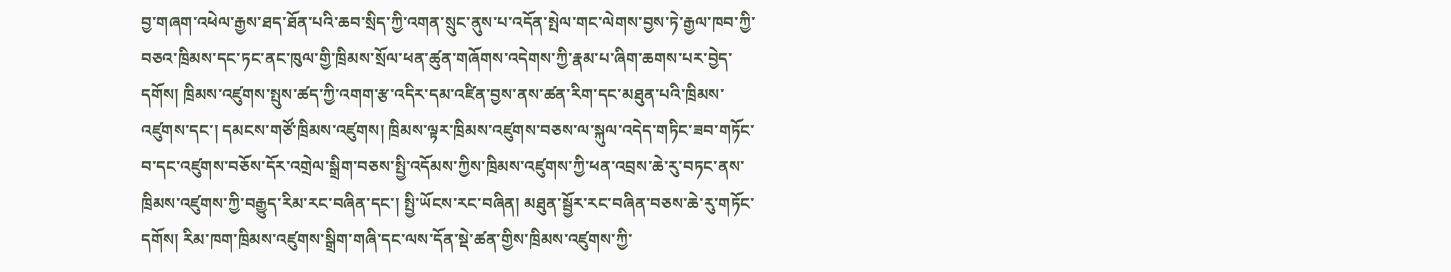བྱ་གཞག་འཕེལ་རྒྱས་ཐད་ཐོན་པའི་ཆབ་སྲིད་ཀྱི་འགན་སྲུང་ནུས་པ་འདོན་སྤེལ་གང་ལེགས་བྱས་ཏེ་རྒྱལ་ཁབ་ཀྱི་བཅའ་ཁྲིམས་དང་ཏང་ནང་ཁུལ་གྱི་ཁྲིམས་སྲོལ་ཕན་ཚུན་གཞོགས་འདེགས་ཀྱི་རྣམ་པ་ཞིག་ཆགས་པར་བྱེད་དགོས། ཁྲིམས་འཛུགས་སྤུས་ཚད་ཀྱི་འགག་རྩ་འདིར་དམ་འཛིན་བྱས་ནས་ཚན་རིག་དང་མཐུན་པའི་ཁྲིམས་འཛུགས་དང་། དམངས་གཙོ་ཁྲིམས་འཛུགས། ཁྲིམས་ལྟར་ཁྲིམས་འཛུགས་བཅས་ལ་སྐུལ་འདེད་གཏིང་ཟབ་གཏོང་བ་དང་འཛུགས་བཅོས་དོར་འགྲེལ་སྒྲིག་བཅས་སྤྱི་འདོམས་ཀྱིས་ཁྲིམས་འཛུགས་ཀྱི་ཕན་འབྲས་ཆེ་རུ་བཏང་ནས་ཁྲིམས་འཛུགས་ཀྱི་བརྒྱུད་རིམ་རང་བཞིན་དང་། སྤྱི་ཡོངས་རང་བཞིན། མཐུན་སྦྱོར་རང་བཞིན་བཅས་ཆེ་རུ་གཏོང་དགོས། རིམ་ཁག་ཁྲིམས་འཛུགས་སྒྲིག་གཞི་དང་ལས་དོན་སྡེ་ཚན་གྱིས་ཁྲིམས་འཛུགས་ཀྱི་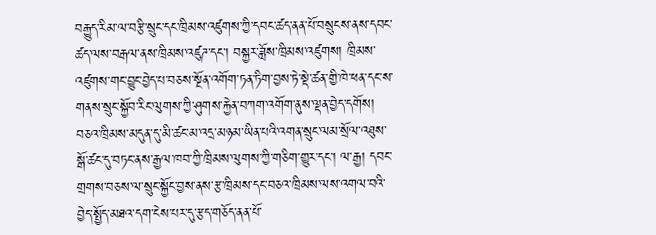བརྒྱུད་རིམ་ལ་བརྩི་སྲུང་དང་ཁྲིམས་འཛུགས་ཀྱི་དབང་ཚད་ནན་པོ་བསྲུངས་ནས་དབང་ཚད་ལས་བརྒལ་ནས་ཁྲིམས་འཛུཌ་དང་། བསྐྱར་ཟློས་ཁྲིམས་འཛུགས། ཁྲིམས་འཛུགས་གང་བྱུང་བྱེད་པ་བཅས་སྔོན་འགོག་ཏན་ཏིག་བྱས་ཏེ་སྡེ་ཚན་གྱི་ཁེ་ཕན་དང་ས་གནས་སྲུང་སྐྱོབ་རིང་ལུགས་ཀྱི་ཤུགས་རྐྱེན་བཀག་འགོག་ནུས་ལྡན་བྱེད་དགོས། བཅའ་ཁྲིམས་མདུན་དུ་མི་ཚང་མ་འདྲ་མཉམ་ཡིན་པའི་འགན་སྲུང་ལམ་སྲོལ་འཐུས་སྒོ་ཚང་དུ་བཏང་ནས་རྒྱལ་ཁབ་ཀྱི་ཁྲིམས་ལུགས་ཀྱི་གཅིག་གྱུར་དང་། ལ་རྒྱ། དབང་གྲགས་བཅས་ལ་སྲུང་སྐྱོང་བྱས་ནས་རྩ་ཁྲིམས་དང་བཅའ་ཁྲིམས་ལས་འགལ་བའི་བྱེད་སྤྱོད་མཐའ་དག་ངེས་པར་དུ་རྩད་གཅོད་ནན་པོ་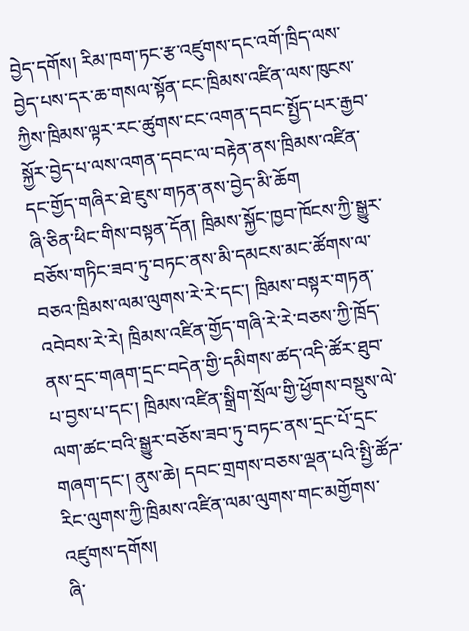བྱེད་དགོས། རིམ་ཁག་ཏང་རྩ་འཛུགས་དང་འགོ་ཁྲིད་ལས་བྱེད་པས་དར་ཆ་གསལ་སྟོན་ངང་ཁྲིམས་འཛིན་ལས་ཁུངས་ཀྱིས་ཁྲིམས་ལྟར་རང་ཚུགས་ངང་འགན་དབང་སྤྱོད་པར་རྒྱབ་སྐྱོར་བྱེད་པ་ལས་འགན་དབང་ལ་བརྟེན་ནས་ཁྲིམས་འཛིན་དང་གྱོད་གཞིར་ཐེ་ཇུས་གཏན་ནས་བྱེད་མི་ཆོག
ཞི་ཅིན་ཕིང་གིས་བསྟན་དོན། ཁྲིམས་སྐྱོང་ཁྱབ་ཁོངས་ཀྱི་སྒྱུར་བཅོས་གཏིང་ཟབ་ཏུ་བཏང་ནས་མི་དམངས་མང་ཚོགས་ལ་བཅའ་ཁྲིམས་ལམ་ལུགས་རེ་རེ་དང་། ཁྲིམས་བསྟར་གཏན་འབེབས་རེ་རེ། ཁྲིམས་འཛིན་གྱོད་གཞི་རེ་རེ་བཅས་ཀྱི་ཁྲོད་ནས་དྲང་གཞག་དྲང་བདེན་གྱི་དམིགས་ཚད་འདི་ཚོར་ཐུབ་པ་བྱས་པ་དང་། ཁྲིམས་འཛིན་སྒྲིག་སྲོལ་གྱི་ཕྱོགས་བསྡུས་ལེ་ལག་ཚང་བའི་སྒྱུར་བཅོས་ཟབ་ཏུ་བཏང་ནས་དྲང་པོ་དྲང་གཞག་དང་། ནུས་ཆེ། དབང་གྲགས་བཅས་ལྡན་པའི་སྤྱི་ཚོཌ་རིང་ལུགས་ཀྱི་ཁྲིམས་འཛིན་ལམ་ལུགས་གང་མགྱོགས་འཛུགས་དགོས།
ཞི་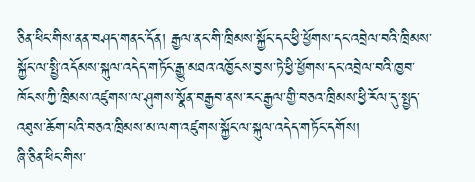ཅིན་ཕིང་གིས་ནན་བཤད་གནང་དོན། རྒྱལ་ནང་གི་ཁྲིམས་སྐྱོང་དང་ཕྱི་ཕྱོགས་དང་འབྲེལ་བའི་ཁྲིམས་སྐྱོང་ལ་སྤྱི་འདོམས་སྐུལ་འདེད་གཏོང་རྒྱུ་མཐའ་འཁྱོངས་བྱས་ཏེ་ཕྱི་ཕྱོགས་དང་འབྲེལ་བའི་ཁྱབ་ཁོངས་ཀྱི་ཁྲིམས་འཛུགས་ལ་ཤུགས་སྣོན་བརྒྱབ་ནས་རང་རྒྱལ་གྱི་བཅའ་ཁྲིམས་ཕྱི་རོལ་དུ་སྤྱད་འཐུས་ཆོག་པའི་བཅའ་ཁྲིམས་མ་ལག་འཛུགས་སྐྱོང་ལ་སྐུལ་འདེད་གཏོང་དགོས།
ཞི་ཅིན་ཕིང་གིས་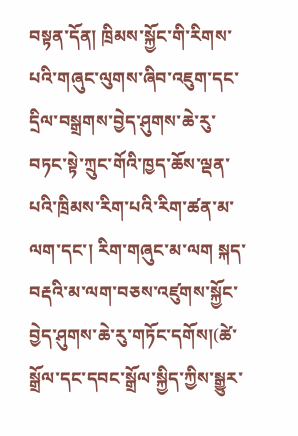བསྟན་དོན། ཁྲིམས་སྐྱོང་གི་རིགས་པའི་གཞུང་ལུགས་ཞིབ་འཇུག་དང་དྲིལ་བསྒྲགས་བྱེད་ཤུགས་ཆེ་རུ་བཏང་སྟེ་ཀྲུང་གོའི་ཁྱད་ཆོས་ལྡན་པའི་ཁྲིམས་རིག་པའི་རིག་ཚན་མ་ལག་དང་། རིག་གཞུང་མ་ལག སྐད་བརྡའི་མ་ལག་བཅས་འཛུགས་སྐྱོང་བྱེད་ཤུགས་ཆེ་རུ་གཏོང་དགོས།(ཚེ་སྒྲོལ་དང་དབང་སྒྲོལ་སྐྱིད་ཀྱིས་སྒྱུར་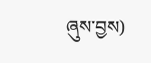ཞུས་བྱས)